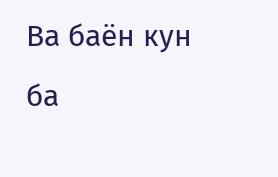Ва баён кун ба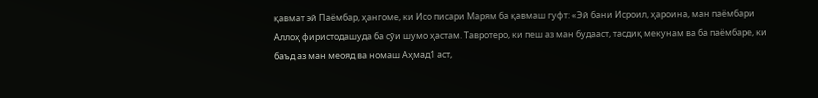қавмат эй Паёмбар, ҳангоме, ки Исо писари Марям ба қавмаш гуфт: «Эй бани Исроил, ҳароина, ман паёмбари Аллоҳ фиристодашуда ба сӯи шумо ҳастам. Тавротеро, ки пеш аз ман будааст, тасдиқ мекунам ва ба паёмбаре, ки баъд аз ман меояд ва номаш Аҳмад1 аст,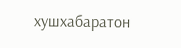хушхабаратон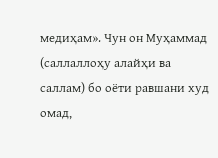медиҳам». Чун он Муҳаммад (саллаллоҳу алайҳи ва саллам) бо оёти равшани худ омад,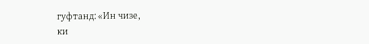гуфтанд: «Ин чизе,
ки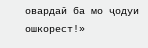овардаӣ ба мо ҷодуи ошкорест!»